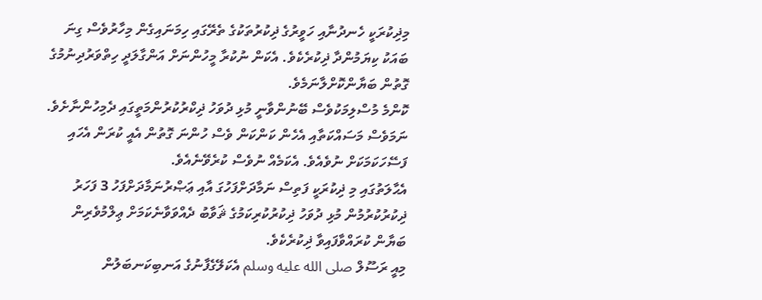މިޛިކުރަކީ ހެނދުނާއި ހަވީރުގެ ޛިކުރުތަކުގެ ތެރޭގައި ހިމަނައިގެން މިހާރުވެސް ގިނަ ބައަކު ކިޔަމުންދާ ޛިކުރެކެވެ. އެކަން ނުކުރާ މީހުންނަށް އަންގާލަދީ ހިތްވަރުދިނުމުގެ ގޮތުން ބަޔާންކޮށްލާނަމެވެ.
ކޮންމެ މުސްލިމަކުވެސް ބޭނުންވާނީ މުޅި ދުވަހު ޛިކްރުކުރުންމަތީގައި ދެމިހުންނާށެވެ. ނަމަވެސް މަސައްކަތާއި އެހެން ކަންކަން ވެސް ހުންނަ ގޮތުން އެއީ ކުރަން އެހައި ފަސޭހަކަމަކަށް ނުވެއެވެ. އެކަމެއް ނުވެސް ކުރެވޭނެއެވެ.
އެޙާލަތުގައި މި ޛިކުރަކީ ފަތިސް ނަމާދަށްފަހުގަ އާއި ޢަޞްރުނަމާދަށްފަހު 3 ފަހަރު ޛިކުރުކުރުމުން މުޅި ދުވަހު ޛިކުރުކުރިކަމުގެ ޘަވާބު ދެއްވަވާނެކަމަށް ޢިލްމުވެރިން ބަޔާން ކުރައްވާފައިވާ ޛިކުރެކެވެ.
މިއީ ރަސޫލް صلى الله عليه وسلم އެކަލޭގެފާނުގެ އަނބިކަނބަލުން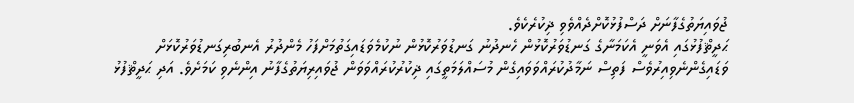ޖުވައިޔަތުގެފާނަށް ދަސްފުޅުކޮށްދެއްވެވި ޛިކުރެކެވެ.
ޙަދީޘްފުޅުގައި އެވަނީ އެކަމަނާގެ ގަނޑުވަރުކޮޅުން ހެނދުނު ގަނޑުވަރުކޮޅުން ނުކުމެވަޑައިގަތުމަށްފަހު މެންދުރު އެނބުރިގަނޑުވަރުކޮޅަށް ވަޑައިގެންނެވިއިރުވެސް ފަތިސް ނަމާދުކުރައްވަވައިގެން މުސައްލަމަތީގައި ޛިކުރުކުރައްވަވަން ޖުވައިރިޔަތުގެފާނު އިންނެވި ކަމަށެވެ. އަދި ޙަދީޘްފުޅު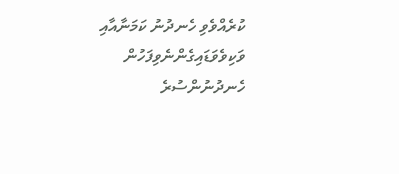ކުރެއްވެވި ހެނދުނު ކަމަނާއާއި ވަކިވެވަޑައިގެންނެވިފަހުން ހެނދުނުންސުރެ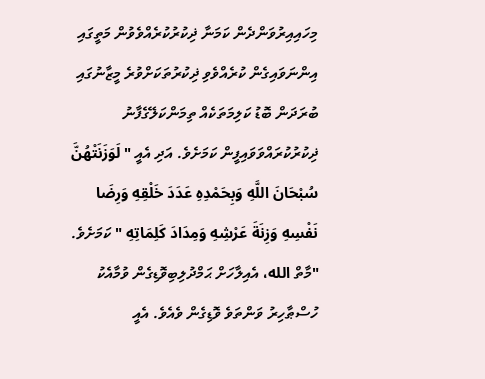މިހައިއިރުވަންދެން ކަމަނާ ޛިކުރުކުރެއްވެވުން މަތީގައި އިންނަވައިގެން ކުރެއްވެވި ޛިކުރުތަކަށްވުރެ މީޒާނުގައި ބުރަދަން ބޮޑު ކަލިމަތަކެއް ތިމަންކަލޭގެފާނު ޛިކުރުކުރައްވަވައިފީން ކަމަށެވެ. އަދި އެއީ " لَوَزَنَتْهُنَّ سُبْحَانَ اللَّهِ وَبِحَمْدِهِ عَدَدَ خَلْقِهِ وَرِضَا نَفْسِهِ وَزِنَةَ عَرْشِهِ وَمِدَادَ كَلِمَاتِهِ " ކަމަށެވެ.
"މާތް الله، އެއިލާހަށް ޙަމްދުލިބިވޮޑިގެން ވުމާއެކު ހުސްޠާހިރު ވަންތަވެ ވޮޑިގެން ވެއެވެ. އެއީ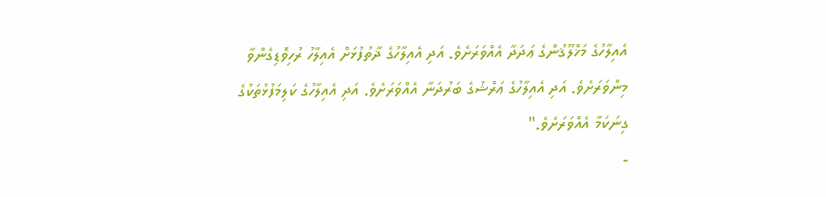އެއިލާހުގެ މަޚްލޫޤުންގެ ޢަދަދާ އެއްވަރަށެވެ. އަދި އެއިލާހުގެ ޛާތުފުޅަށް އެއިލާހު ރުހިވޮޑިގެންވާ މިންވަރަށެވެ. އަދި އެއިލާހުގެ ޢަރްޝުގެ ބަރުދަނާ އެއްވަރަށެވެ. އަދި އެއިލާހުގެ ކަލިމަފުޅުތަކުގެ ގިނަކަމާ އެއްވަރަށެވެ."
-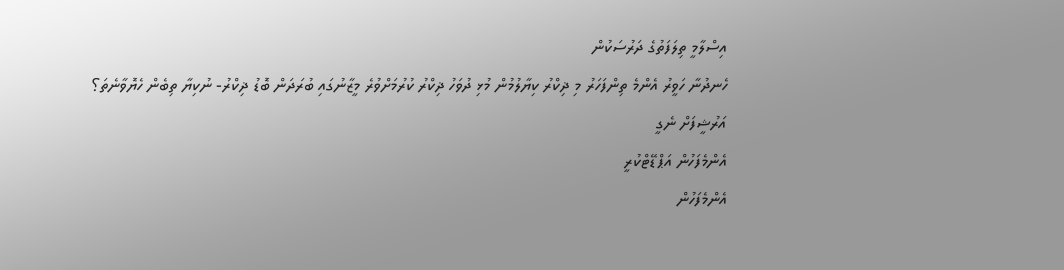އިސްލާމީ ތިލަފަތުގެ ދަރުސަކުން
ހެނދުނާ ހަވީރު އެންމެ ތިންފަހަރު މި ޛިކްރު ކިޔާލުމުން މުޅި ދުވަހު ޛިކްރު ކުރުމަށްވުރެ މީޒާނުގައި ބުރަދަން ބޮޑު ޛިކްރު- ނުކިޔާ ތިބެން ހެޔޮވާނެތަ؟
އަރުޝީފަށް ނެގީ
އެންމެފަހުން އަޕްޑޭޓްކުރީ
އެންމެފަހުން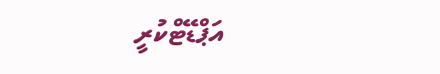އަޕްޑޭޓްކުރީ